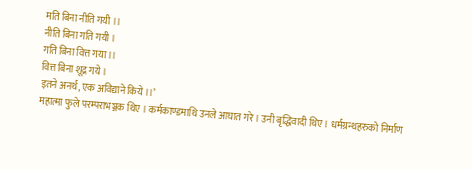मति बिना नीति गयी ।।
नीति बिना गति गयी ।
गति बिना वित्त गया ।।
वित्त बिना शूद्र गये ।
इतने अनर्थ, एक अविद्याने किये ।।’
महात्मा फुले परम्पराभञ्जक थिए । कर्मकाण्डमाथि उनले आघात गरे । उनी बृद्धिवादी थिए । धर्मग्रन्थहरुको निर्माण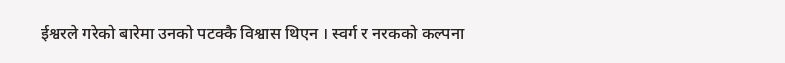ईश्वरले गरेको बारेमा उनको पटक्कै विश्वास थिएन । स्वर्ग र नरकको कल्पना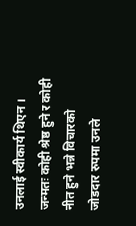उनलाई स्वीकार्य थिएन । जन्मतः कोही श्रेष्ठ हुने र कोही नीत हुने भन्ने विचारको जोडदार रुपमा उनले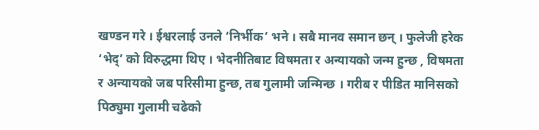खण्डन गरे । ईश्वरलाई उनले ‘निर्भीक’ भने । सबै मानव समान छन् । फुलेजी हरेक ‘भेद्’ को विरुद्धमा थिए । भेदनीतिबाट विषमता र अन्यायको जन्म हुन्छ , विषमता र अन्यायको जब परिसीमा हुन्छ, तब गुलामी जन्मिन्छ । गरीब र पीडित मानिसको पिठ्युमा गुलामी चढेको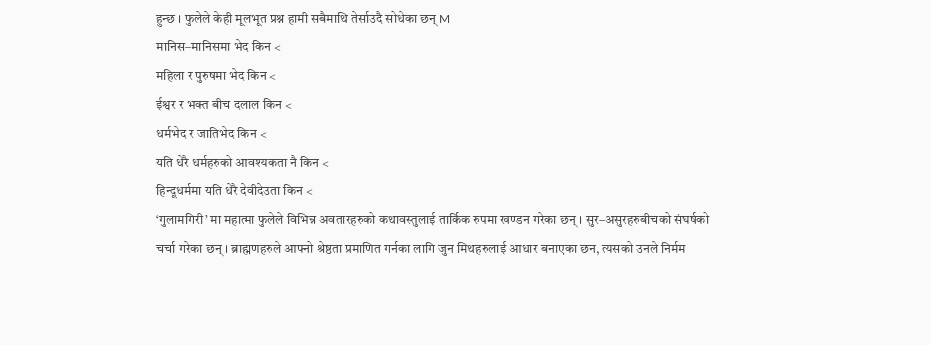हुन्छ । फुलेले केही मूलभूत प्रश्न हामी सबैमाथि तेर्साउदै सोधेका छन् M
मानिस–मानिसमा भेद किन <
महिला र पुरुषमा भेद किन <
ईश्वर र भक्त बीच दलाल किन <
धर्मभेद र जातिभेद किन <
यति धेरै धर्महरुको आवश्यकता नै किन <
हिन्दूधर्ममा यति धेरै देवीदेउता किन <
‘गुलामगिरी’ मा महात्मा फुलेले विभिन्न अवतारहरुको कथावस्तुलाई तार्किक रुपमा खण्डन गरेका छन् । सुर–असुरहरुबीचको संघर्षको चर्चा गरेका छन् । ब्राह्मणहरुले आफ्नो श्रेष्ठता प्रमाणित गर्नका लागि जुन मिथहरुलाई आधार बनाएका छन, त्यसको उनले निर्मम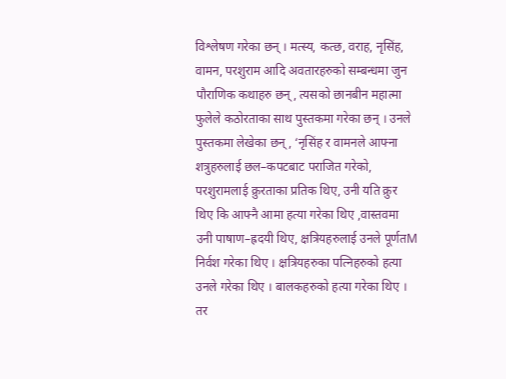विश्लेषण गरेका छन् । मत्स्य, कत्छ, वराह, नृसिंह, वामन, परशुराम आदि अवतारहरुको सम्बन्धमा जुन पौराणिक कथाहरु छन्, त्यसको छानबीन महात्मा फुलेले कठोरताका साथ पुस्तकमा गरेका छन् । उनले पुस्तकमा लेखेका छन्, ‘नृसिंह र वामनले आफ्ना शत्रुहरुलाई छल–कपटबाट पराजित गरेको, परशुरामलाई क्रुरताका प्रतिक थिए, उनी यति क्रुर थिए कि आफ्नै आमा हत्या गरेका थिए ,वास्तवमा उनी पाषाण–ह्रदयी थिए, क्षत्रियहरुलाई उनले पूर्णतM निर्वश गरेका थिए । क्षत्रियहरुका पत्निहरुको हत्या उनले गरेका थिए । बालकहरुको हत्या गरेका थिए । तर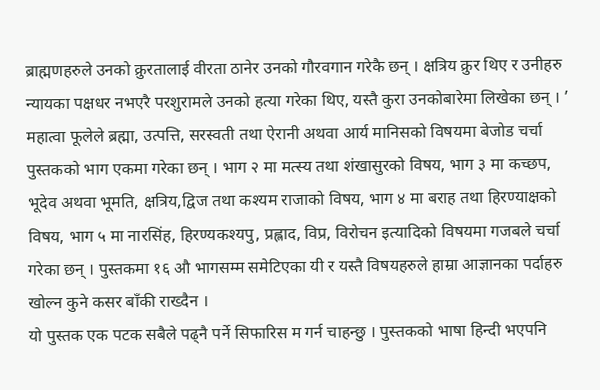ब्राह्मणहरुले उनको क्रुरतालाई वीरता ठानेर उनको गौरवगान गरेकै छन् । क्षत्रिय क्रुर थिए र उनीहरु न्यायका पक्षधर नभएरै परशुरामले उनको हत्या गरेका थिए, यस्तै कुरा उनकोबारेमा लिखेका छन् । ’ महात्वा फूलेले ब्रह्मा, उत्पत्ति, सरस्वती तथा ऐरानी अथवा आर्य मानिसको विषयमा बेजोड चर्चा पुस्तकको भाग एकमा गरेका छन् । भाग २ मा मत्स्य तथा शंखासुरको विषय, भाग ३ मा कच्छप, भूदेव अथवा भूमति, क्षत्रिय,द्विज तथा कश्यम राजाको विषय, भाग ४ मा बराह तथा हिरण्याक्षको विषय, भाग ५ मा नारसिंह, हिरण्यकश्यपु, प्रह्लाद, विप्र, विरोचन इत्यादिको विषयमा गजबले चर्चा गरेका छन् । पुस्तकमा १६ औ भागसम्म समेटिएका यी र यस्तै विषयहरुले हाम्रा आज्ञानका पर्दाहरु खोल्न कुने कसर बाँकी राख्दैन ।
यो पुस्तक एक पटक सबैले पढ्नै पर्ने सिफारिस म गर्न चाहन्छु । पुस्तकको भाषा हिन्दी भएपनि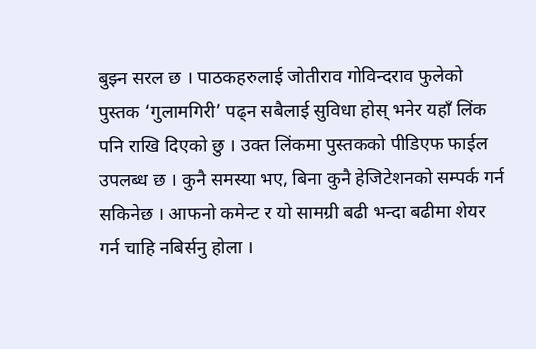बुझ्न सरल छ । पाठकहरुलाई जोतीराव गोविन्दराव फुलेको पुस्तक ‘गुलामगिरी’ पढ्न सबैलाई सुविधा होस् भनेर यहाँ लिंक पनि राखि दिएको छु । उक्त लिंकमा पुस्तकको पीडिएफ फाईल उपलब्ध छ । कुनै समस्या भए, बिना कुनै हेजिटेशनको सम्पर्क गर्न सकिनेछ । आफनो कमेन्ट र यो सामग्री बढी भन्दा बढीमा शेयर गर्न चाहि नबिर्सनु होला ।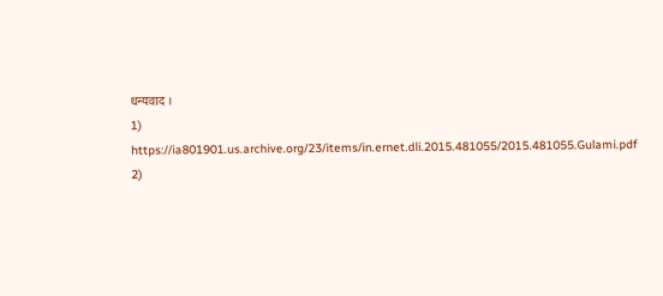धन्यवाद ।
1) https://ia801901.us.archive.org/23/items/in.ernet.dli.2015.481055/2015.481055.Gulami.pdf
2)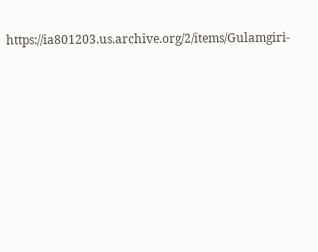https://ia801203.us.archive.org/2/items/Gulamgiri-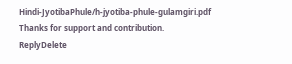Hindi-JyotibaPhule/h-jyotiba-phule-gulamgiri.pdf
Thanks for support and contribution.
ReplyDelete